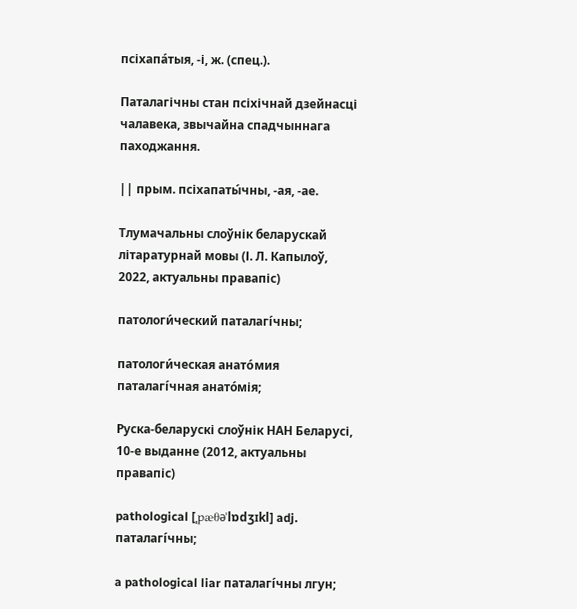псіхапа́тыя, -і, ж. (спец.).

Паталагічны стан псіхічнай дзейнасці чалавека, звычайна спадчыннага паходжання.

|| прым. псіхапаты́чны, -ая, -ае.

Тлумачальны слоўнік беларускай літаратурнай мовы (І. Л. Капылоў, 2022, актуальны правапіс)

патологи́ческий паталагі́чны;

патологи́ческая анато́мия паталагі́чная анато́мія;

Руска-беларускі слоўнік НАН Беларусі, 10-е выданне (2012, актуальны правапіс)

pathological [ˌpæθəˈlɒdʒɪkl] adj. паталагі́чны;

a pathological liar паталагі́чны лгун;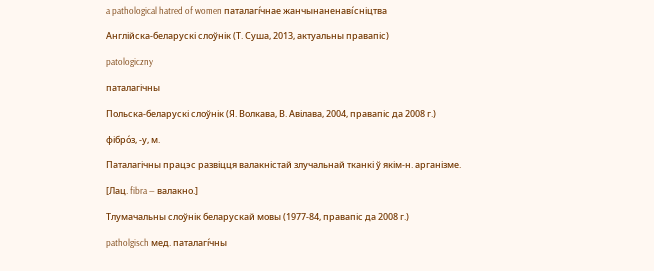a pathological hatred of women паталагі́чнае жанчынаненаві́сніцтва

Англійска-беларускі слоўнік (Т. Суша, 2013, актуальны правапіс)

patologiczny

паталагічны

Польска-беларускі слоўнік (Я. Волкава, В. Авілава, 2004, правапіс да 2008 г.)

фібро́з, ‑у, м.

Паталагічны працэс развіцця валакністай злучальнай тканкі ў якім‑н. арганізме.

[Лац. fibra — валакно.]

Тлумачальны слоўнік беларускай мовы (1977-84, правапіс да 2008 г.)

patholgisch мед. паталагі́чны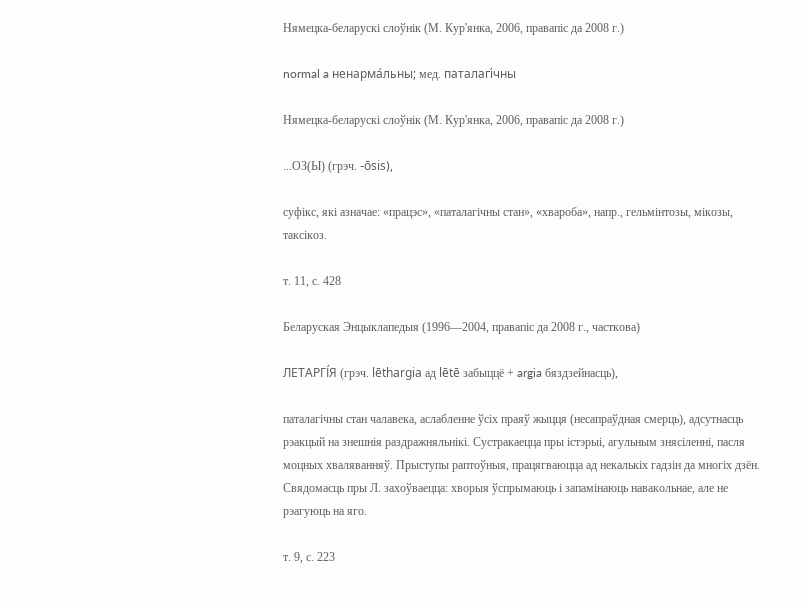Нямецка-беларускі слоўнік (М. Кур'янка, 2006, правапіс да 2008 г.)

normal a ненарма́льны; мед. паталагі́чны

Нямецка-беларускі слоўнік (М. Кур'янка, 2006, правапіс да 2008 г.)

...ОЗ(Ы) (грэч. -ōsis),

суфікс, які азначае: «працэс», «паталагічны стан», «хвароба», напр., гельмінтозы, мікозы, таксікоз.

т. 11, с. 428

Беларуская Энцыклапедыя (1996—2004, правапіс да 2008 г., часткова)

ЛЕТАРГІ́Я (грэч. lēthargia ад lētē забыццё + argia бяздзейнасць),

паталагічны стан чалавека, аслабленне ўсіх праяў жыцця (несапраўдная смерць), адсутнасць рэакцый на знешнія раздражняльнікі. Сустракаецца пры істэрыі, агульным знясіленні, пасля моцных хваляванняў. Прыступы раптоўныя, працягваюцца ад некалькіх гадзін да многіх дзён. Свядомасць пры Л. захоўваецца: хворыя ўспрымаюць і запамінаюць навакольнае, але не рэагуюць на яго.

т. 9, с. 223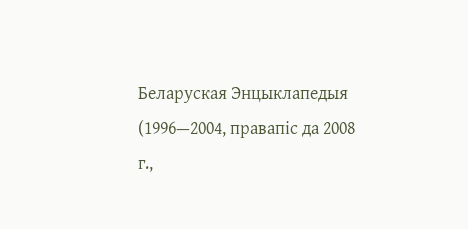Беларуская Энцыклапедыя (1996—2004, правапіс да 2008 г.,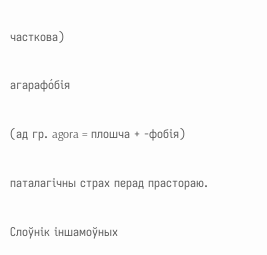часткова)

агарафо́бія

(ад гр. agora = плошча + -фобія)

паталагічны страх перад прастораю.

Слоўнік іншамоўных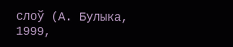слоў (А. Булыка, 1999,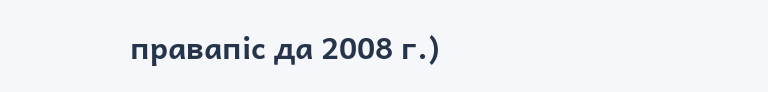правапіс да 2008 г.)